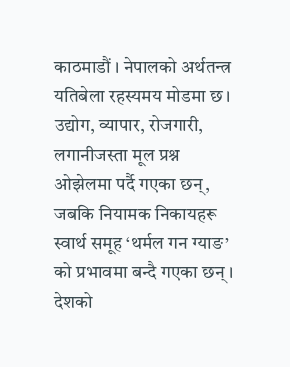काठमाडौं । नेपालको अर्थतन्त्र यतिबेला रहस्यमय मोडमा छ। उद्योग, व्यापार, रोजगारी, लगानीजस्ता मूल प्रश्न ओझेलमा पर्दै गएका छन्, जबकि नियामक निकायहरू स्वार्थ समूह ‘थर्मल गन ग्याङ’ को प्रभावमा बन्दै गएका छन्।
देशको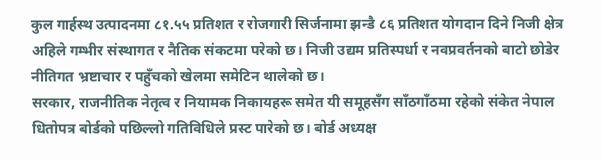कुल गार्हस्थ उत्पादनमा ८१.५५ प्रतिशत र रोजगारी सिर्जनामा झन्डै ८६ प्रतिशत योगदान दिने निजी क्षेत्र अहिले गम्भीर संस्थागत र नैतिक संकटमा परेको छ। निजी उद्यम प्रतिस्पर्धा र नवप्रवर्तनको बाटो छोडेर नीतिगत भ्रष्टाचार र पहुँचको खेलमा समेटिन थालेको छ।
सरकार, राजनीतिक नेतृत्व र नियामक निकायहरू समेत यी समूहसँग साँठगाँठमा रहेको संकेत नेपाल धितोपत्र बोर्डको पछिल्लो गतिविधिले प्रस्ट पारेको छ। बोर्ड अध्यक्ष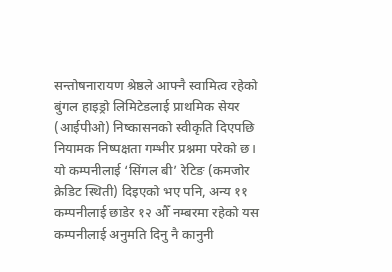सन्तोषनारायण श्रेष्ठले आफ्नै स्वामित्व रहेको बुंगल हाइड्रो लिमिटेडलाई प्राथमिक सेयर (आईपीओ) निष्कासनको स्वीकृति दिएपछि नियामक निष्पक्षता गम्भीर प्रश्नमा परेको छ।
यो कम्पनीलाई ‘सिंगल बी’ रेटिङ (कमजोर क्रेडिट स्थिती) दिइएको भए पनि, अन्य ११ कम्पनीलाई छाडेर १२ औँ नम्बरमा रहेको यस कम्पनीलाई अनुमति दिनु नै कानुनी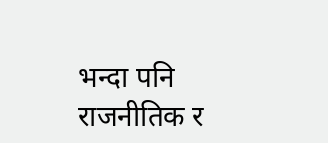भन्दा पनि राजनीतिक र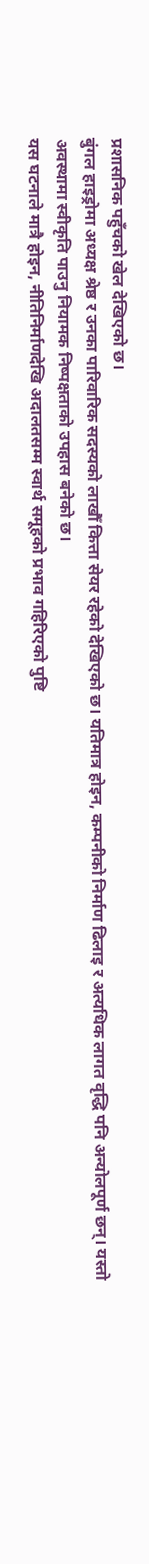प्रशासनिक पहुँचको खेल देखिएको छ।
बुंगल हाइड्रोमा अध्यक्ष श्रेष्ठ र उनका पारिवारिक सदस्यको लाखौँ कित्ता सेयर रहेको देखिएको छ। यतिमात्र होइन, कम्पनीको निर्माण ढिलाइ र अत्यधिक लागत वृद्धि पनि अन्योलपूर्ण छन्। यस्तो अवस्थामा स्वीकृति पाउनु नियामक निष्पक्षताको उपहास बनेको छ।
यस घटनाले मात्रै होइन, नीतिनिर्माणदेखि अदालतसम्म स्वार्थ समूहको प्रभाव गहिरिएको पुष्टि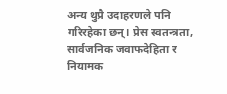अन्य थुप्रै उदाहरणले पनि गरिरहेका छन्। प्रेस स्वतन्त्रता, सार्वजनिक जवाफदेहिता र नियामक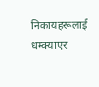निकायहरूलाई धम्क्याएर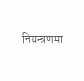नियन्त्रणमा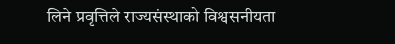लिने प्रवृत्तिले राज्यसंस्थाको विश्वसनीयता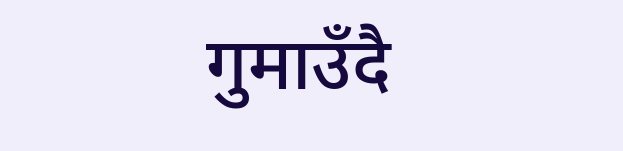गुमाउँदै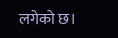लगेको छ।